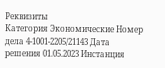Реквизиты
Категория Экономические Номер дела 4-1001-2205/21143 Дата решения 01.05.2023 Инстанция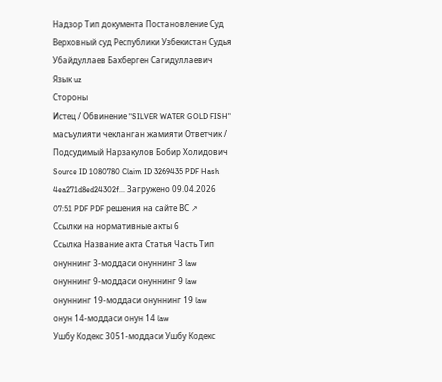Надзор Тип документа Постановление Суд Верховный суд Республики Узбекистан Судья Убайдуллаев Бахберген Сагидуллаевич Язык uz
Стороны
Истец / Обвинение "SILVER WATER GOLD FISH" масъулияти чекланган жамияти Ответчик / Подсудимый Нарзакулов Бобир Холидович
Source ID 1080780 Claim ID 3269435 PDF Hash 4ea271d8ed24302f... Загружено 09.04.2026 07:51 PDF PDF решения на сайте ВС ↗
Ссылки на нормативные акты 6
Ссылка Название акта Статья Часть Тип
онуннинг 3-моддаси онуннинг 3 law
онуннинг 9-моддаси онуннинг 9 law
онуннинг 19-моддаси онуннинг 19 law
онун 14-моддаси онун 14 law
Ушбу Кодекс 3051-моддаси Ушбу Кодекс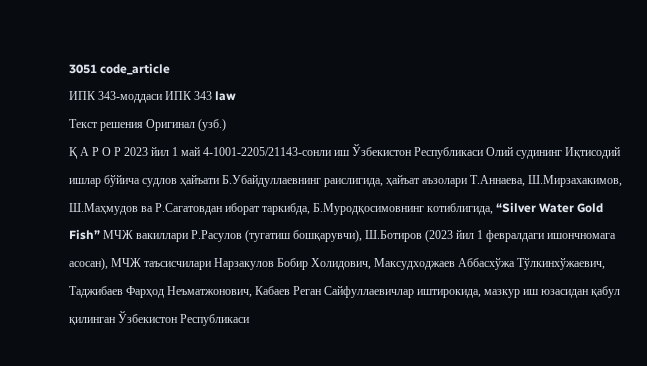3051 code_article
ИПК 343-моддаси ИПК 343 law
Текст решения Оригинал (узб.)
Қ А Р О Р 2023 йил 1 май 4-1001-2205/21143-сонли иш Ўзбекистон Республикаси Олий судининг Иқтисодий ишлар бўйича судлов ҳайъати Б.Убайдуллаевнинг раислигида, ҳайъат аъзолари Т.Аннаева, Ш.Мирзахакимов, Ш.Маҳмудов ва Р.Сагатовдан иборат таркибда, Б.Муродқосимовнинг котиблигида, “Silver Water Gold Fish” МЧЖ вакиллари Р.Расулов (тугатиш бошқарувчи), Ш.Ботиров (2023 йил 1 февралдаги ишончномага асосан), МЧЖ таъсисчилари Нарзакулов Бобир Холидович, Максудходжаев Аббасхўжа Тўлкинхўжаевич, Таджибаев Фарҳод Неъматжонович, Кабаев Реган Сайфуллаевичлар иштирокида, мазкур иш юзасидан қабул қилинган Ўзбекистон Республикаси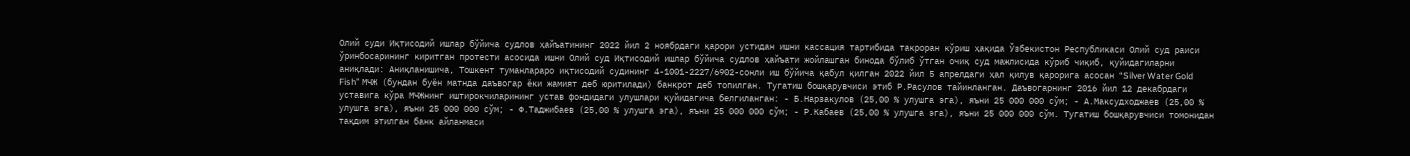Олий суди Иқтисодий ишлар бўйича судлов ҳайъатининг 2022 йил 2 ноябрдаги қарори устидан ишни кассация тартибида такроран кўриш ҳақида Ўзбекистон Республикаси Олий суд раиси ўринбосарининг киритган протести асосида ишни Олий суд Иқтисодий ишлар бўйича судлов ҳайъати жойлашган бинода бўлиб ўтган очиқ суд мажлисида кўриб чиқиб, қуйидагиларни аниқлади: Аниқланишича, Тошкент туманлараро иқтисодий судининг 4-1001-2227/6902-сонли иш бўйича қабул қилган 2022 йил 5 апрелдаги ҳал қилув қарорига асосан “Silver Water Gold Fish” МЧЖ (бундан буён матнда даъвогар ёки жамият деб юритилади) банкрот деб топилган. Тугатиш бошқарувчиси этиб Р.Расулов тайинланган. Даъвогарнинг 2016 йил 12 декабрдаги уставига кўра МЧЖнинг иштирокчиларининг устав фондидаги улушлари қуйидагича белгиланган: - Б.Нарзакулов (25,00 % улушга эга), яъни 25 000 000 сўм; - А.Максудходжаев (25,00 % улушга эга), яъни 25 000 000 сўм; - Ф.Таджибаев (25,00 % улушга эга), яъни 25 000 000 сўм; - Р.Кабаев (25,00 % улушга эга), яъни 25 000 000 сўм. Тугатиш бошқарувчиси томонидан тақдим этилган банк айланмаси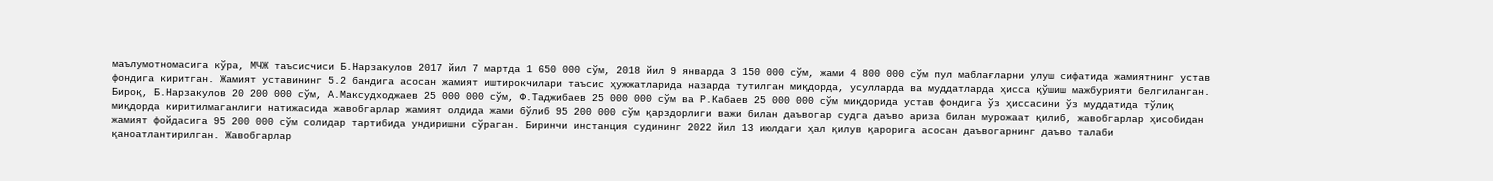маълумотномасига кўра, МЧЖ таъсисчиси Б.Нарзакулов 2017 йил 7 мартда 1 650 000 сўм, 2018 йил 9 январда 3 150 000 сўм, жами 4 800 000 сўм пул маблағларни улуш сифатида жамиятнинг устав фондига киритган. Жамият уставининг 5.2 бандига асосан жамият иштирокчилари таъсис ҳужжатларида назарда тутилган миқдорда, усулларда ва муддатларда ҳисса қўшиш мажбурияти белгиланган. Бироқ, Б.Нарзакулов 20 200 000 сўм, А.Максудходжаев 25 000 000 сўм, Ф.Таджибаев 25 000 000 сўм ва Р.Кабаев 25 000 000 сўм миқдорида устав фондига ўз ҳиссасини ўз муддатида тўлиқ миқдорда киритилмаганлиги натижасида жавобгарлар жамият олдида жами бўлиб 95 200 000 сўм қарздорлиги важи билан даъвогар судга даъво ариза билан мурожаат қилиб, жавобгарлар ҳисобидан жамият фойдасига 95 200 000 сўм солидар тартибида ундиришни сўраган. Биринчи инстанция судининг 2022 йил 13 июлдаги ҳал қилув қарорига асосан даъвогарнинг даъво талаби қаноатлантирилган. Жавобгарлар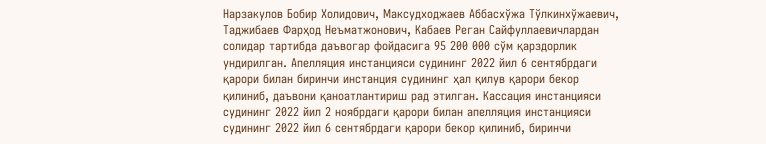Нарзакулов Бобир Холидович, Максудходжаев Аббасхўжа Тўлкинхўжаевич, Таджибаев Фарҳод Неъматжонович, Кабаев Реган Сайфуллаевичлардан солидар тартибда даъвогар фойдасига 95 200 000 сўм қарздорлик ундирилган. Апелляция инстанцияси судининг 2022 йил 6 сентябрдаги қарори билан биринчи инстанция судининг ҳал қилув қарори бекор қилиниб, даъвони қаноатлантириш рад этилган. Кассация инстанцияси судининг 2022 йил 2 ноябрдаги қарори билан апелляция инстанцияси судининг 2022 йил 6 сентябрдаги қарори бекор қилиниб, биринчи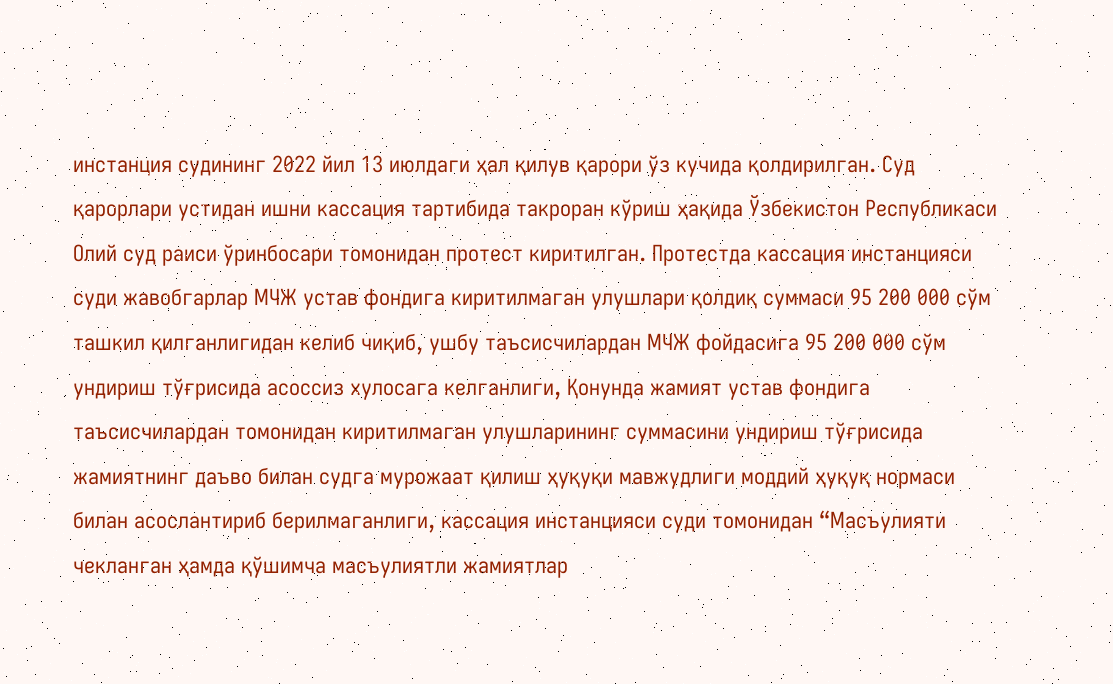инстанция судининг 2022 йил 13 июлдаги ҳал қилув қарори ўз кучида қолдирилган. Суд қарорлари устидан ишни кассация тартибида такроран кўриш ҳақида Ўзбекистон Республикаси Олий суд раиси ўринбосари томонидан протест киритилган. Протестда кассация инстанцияси суди жавобгарлар МЧЖ устав фондига киритилмаган улушлари қолдиқ суммаси 95 200 000 сўм ташкил қилганлигидан келиб чиқиб, ушбу таъсисчилардан МЧЖ фойдасига 95 200 000 сўм ундириш тўғрисида асоссиз хулосага келганлиги, Қонунда жамият устав фондига таъсисчилардан томонидан киритилмаган улушларининг суммасини ундириш тўғрисида жамиятнинг даъво билан судга мурожаат қилиш ҳуқуқи мавжудлиги моддий ҳуқуқ нормаси билан асослантириб берилмаганлиги, кассация инстанцияси суди томонидан “Масъулияти чекланган ҳамда қўшимча масъулиятли жамиятлар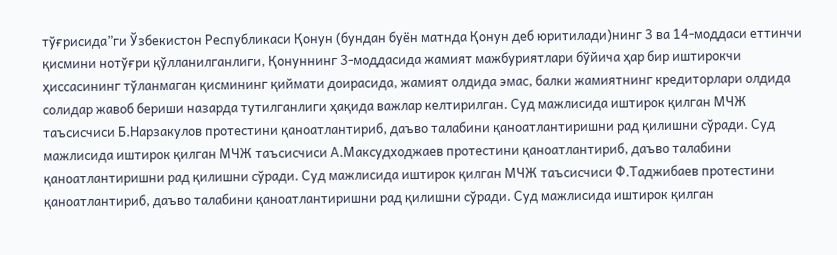тўғрисида”ги Ўзбекистон Республикаси Қонун (бундан буён матнда Қонун деб юритилади)нинг 3 ва 14-моддаси еттинчи қисмини нотўғри қўлланилганлиги, Қонуннинг 3-моддасида жамият мажбуриятлари бўйича ҳар бир иштирокчи ҳиссасининг тўланмаган қисмининг қиймати доирасида, жамият олдида эмас, балки жамиятнинг кредиторлари олдида солидар жавоб бериши назарда тутилганлиги ҳақида важлар келтирилган. Суд мажлисида иштирок қилган МЧЖ таъсисчиси Б.Нарзакулов протестини қаноатлантириб, даъво талабини қаноатлантиришни рад қилишни сўради. Суд мажлисида иштирок қилган МЧЖ таъсисчиси А.Максудходжаев протестини қаноатлантириб, даъво талабини қаноатлантиришни рад қилишни сўради. Суд мажлисида иштирок қилган МЧЖ таъсисчиси Ф.Таджибаев протестини қаноатлантириб, даъво талабини қаноатлантиришни рад қилишни сўради. Суд мажлисида иштирок қилган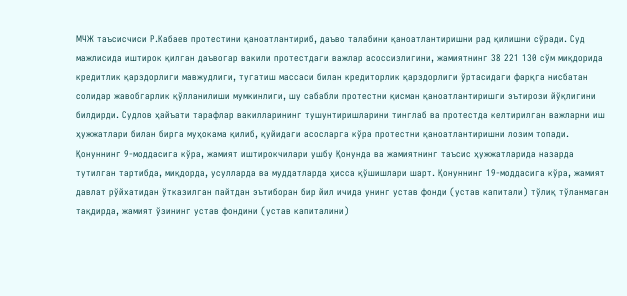МЧЖ таъсисчиси Р.Кабаев протестини қаноатлантириб, даъво талабини қаноатлантиришни рад қилишни сўради. Суд мажлисида иштирок қилган даъвогар вакили протестдаги важлар асоссизлигини, жамиятнинг 38 221 130 сўм миқдорида кредитлик қарздорлиги мавжудлиги, тугатиш массаси билан кредиторлик қарздорлиги ўртасидаги фарқга нисбатан солидар жавобгарлик қўлланилиши мумкинлиги, шу сабабли протестни қисман қаноатлантиришги эътирози йўқлигини билдирди. Судлов ҳайъати тарафлар вакилларининг тушунтиришларини тинглаб ва протестда келтирилган важларни иш ҳужжатлари билан бирга муҳокама қилиб, қуйидаги асосларга кўра протестни қаноатлантиришни лозим топади. Қонуннинг 9-моддасига кўра, жамият иштирокчилари ушбу Қонунда ва жамиятнинг таъсис ҳужжатларида назарда тутилган тартибда, миқдорда, усулларда ва муддатларда ҳисса қўшишлари шарт. Қонуннинг 19-моддасига кўра, жамият давлат рўйхатидан ўтказилган пайтдан эътиборан бир йил ичида унинг устав фонди (устав капитали) тўлиқ тўланмаган тақдирда, жамият ўзининг устав фондини (устав капиталини)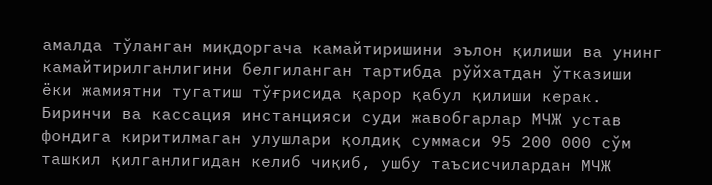амалда тўланган миқдоргача камайтиришини эълон қилиши ва унинг камайтирилганлигини белгиланган тартибда рўйхатдан ўтказиши ёки жамиятни тугатиш тўғрисида қарор қабул қилиши керак. Биринчи ва кассация инстанцияси суди жавобгарлар МЧЖ устав фондига киритилмаган улушлари қолдиқ суммаси 95 200 000 сўм ташкил қилганлигидан келиб чиқиб, ушбу таъсисчилардан МЧЖ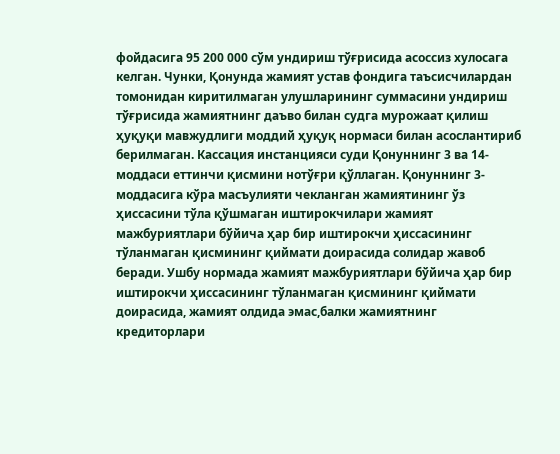фойдасига 95 200 000 сўм ундириш тўғрисида асоссиз хулосага келган. Чунки, Қонунда жамият устав фондига таъсисчилардан томонидан киритилмаган улушларининг суммасини ундириш тўғрисида жамиятнинг даъво билан судга мурожаат қилиш ҳуқуқи мавжудлиги моддий ҳуқуқ нормаси билан асослантириб берилмаган. Кассация инстанцияси суди Қонуннинг 3 ва 14-моддаси еттинчи қисмини нотўғри қўллаган. Қонуннинг 3-моддасига кўра масъулияти чекланган жамиятининг ўз ҳиссасини тўла қўшмаган иштирокчилари жамият мажбуриятлари бўйича ҳар бир иштирокчи ҳиссасининг тўланмаган қисмининг қиймати доирасида солидар жавоб беради. Ушбу нормада жамият мажбуриятлари бўйича ҳар бир иштирокчи ҳиссасининг тўланмаган қисмининг қиймати доирасида, жамият олдида эмас,балки жамиятнинг кредиторлари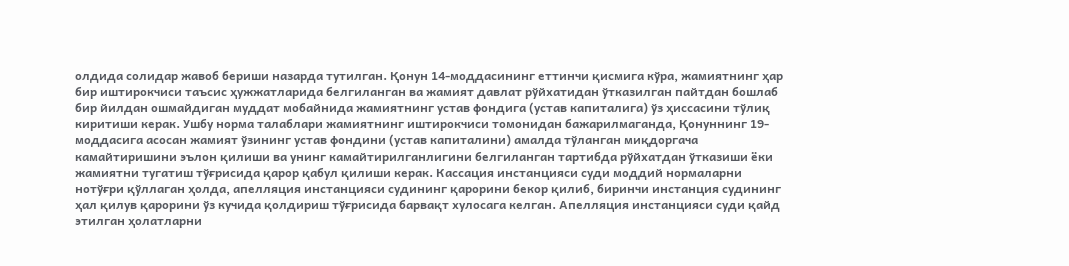олдида солидар жавоб бериши назарда тутилган. Қонун 14-моддасининг еттинчи қисмига кўра, жамиятнинг ҳар бир иштирокчиси таъсис ҳужжатларида белгиланган ва жамият давлат рўйхатидан ўтказилган пайтдан бошлаб бир йилдан ошмайдиган муддат мобайнида жамиятнинг устав фондига (устав капиталига) ўз ҳиссасини тўлиқ киритиши керак. Ушбу норма талаблари жамиятнинг иштирокчиси томонидан бажарилмаганда, Қонуннинг 19-моддасига асосан жамият ўзининг устав фондини (устав капиталини) амалда тўланган миқдоргача камайтиришини эълон қилиши ва унинг камайтирилганлигини белгиланган тартибда рўйхатдан ўтказиши ёки жамиятни тугатиш тўғрисида қарор қабул қилиши керак. Кассация инстанцияси суди моддий нормаларни нотўғри қўллаган ҳолда, апелляция инстанцияси судининг қарорини бекор қилиб, биринчи инстанция судининг ҳал қилув қарорини ўз кучида қолдириш тўғрисида барвақт хулосага келган. Апелляция инстанцияси суди қайд этилган ҳолатларни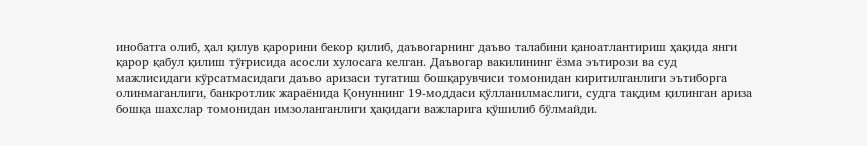инобатга олиб, ҳал қилув қарорини бекор қилиб, даъвогарнинг даъво талабини қаноатлантириш ҳақида янги қарор қабул қилиш тўғрисида асосли хулосага келган. Даъвогар вакилининг ёзма эътирози ва суд мажлисидаги кўрсатмасидаги даъво аризаси тугатиш бошқарувчиси томонидан киритилганлиги эътиборга олинмаганлиги, банкротлик жараёнида Қонуннинг 19-моддаси қўлланилмаслиги, судга тақдим қилинган ариза бошқа шахслар томонидан имзоланганлиги ҳақидаги важларига қўшилиб бўлмайди.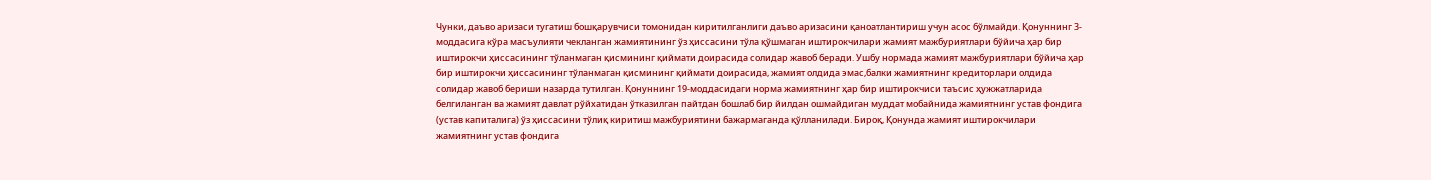Чунки, даъво аризаси тугатиш бошқарувчиси томонидан киритилганлиги даъво аризасини қаноатлантириш учун асос бўлмайди. Қонуннинг 3-моддасига кўра масъулияти чекланган жамиятининг ўз ҳиссасини тўла қўшмаган иштирокчилари жамият мажбуриятлари бўйича ҳар бир иштирокчи ҳиссасининг тўланмаган қисмининг қиймати доирасида солидар жавоб беради. Ушбу нормада жамият мажбуриятлари бўйича ҳар бир иштирокчи ҳиссасининг тўланмаган қисмининг қиймати доирасида, жамият олдида эмас,балки жамиятнинг кредиторлари олдида солидар жавоб бериши назарда тутилган. Қонуннинг 19-моддасидаги норма жамиятнинг ҳар бир иштирокчиси таъсис ҳужжатларида белгиланган ва жамият давлат рўйхатидан ўтказилган пайтдан бошлаб бир йилдан ошмайдиган муддат мобайнида жамиятнинг устав фондига (устав капиталига) ўз ҳиссасини тўлиқ киритиш мажбуриятини бажармаганда қўлланилади. Бироқ, Қонунда жамият иштирокчилари жамиятнинг устав фондига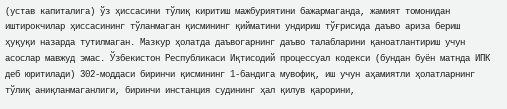(устав капиталига) ўз ҳиссасини тўлиқ киритиш мажбуриятини бажармаганда, жамият томонидан иштирокчилар ҳиссасининг тўланмаган қисмининг қийматини ундириш тўғрисида даъво ариза бериш ҳуқуқи назарда тутилмаган. Мазкур ҳолатда даъвогарнинг даъво талабларини қаноатлантириш учун асослар мавжуд эмас. Ўзбекистон Республикаси Иқтисодий процессуал кодекси (бундан буён матнда ИПК деб юритилади) 302-моддаси биринчи қисмининг 1-бандига мувофиқ, иш учун аҳамиятли ҳолатларнинг тўлиқ аниқланмаганлиги, биринчи инстанция судининг ҳал қилув қарорини,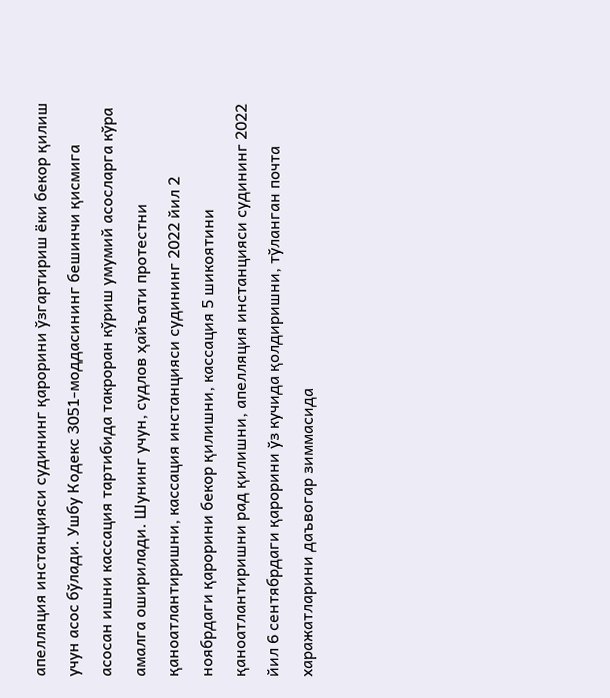апелляция инстанцияси судининг қарорини ўзгартириш ёки бекор қилиш учун асос бўлади. Ушбу Кодекс 3051-моддасининг бешинчи қисмига асосан ишни кассация тартибида такроран кўриш умумий асосларга кўра амалга оширилади. Шунинг учун, судлов ҳайъати протестни қаноатлантиришни, кассация инстанцияси судининг 2022 йил 2 ноябрдаги қарорини бекор қилишни, кассация 5 шикоятини қаноатлантиришни рад қилишни, апелляция инстанцияси судининг 2022 йил 6 сентябрдаги қарорини ўз кучида қолдиришни, тўланган почта харажатларини даъвогар зиммасида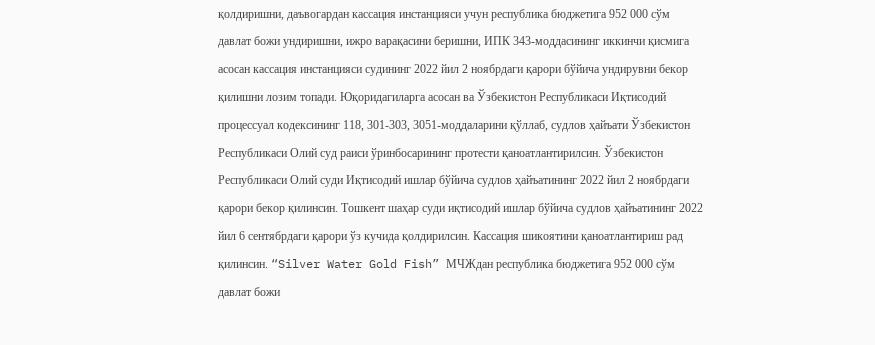қолдиришни, даъвогардан кассация инстанцияси учун республика бюджетига 952 000 сўм давлат божи ундиришни, ижро варақасини беришни, ИПК 343-моддасининг иккинчи қисмига асосан кассация инстанцияси судининг 2022 йил 2 ноябрдаги қарори бўйича ундирувни бекор қилишни лозим топади. Юқоридагиларга асосан ва Ўзбекистон Республикаси Иқтисодий процессуал кодексининг 118, 301-303, 3051-моддаларини қўллаб, судлов ҳайъати Ўзбекистон Республикаси Олий суд раиси ўринбосарининг протести қаноатлантирилсин. Ўзбекистон Республикаси Олий суди Иқтисодий ишлар бўйича судлов ҳайъатининг 2022 йил 2 ноябрдаги қарори бекор қилинсин. Тошкент шаҳар суди иқтисодий ишлар бўйича судлов ҳайъатининг 2022 йил 6 сентябрдаги қарори ўз кучида қолдирилсин. Кассация шикоятини қаноатлантириш рад қилинсин. “Silver Water Gold Fish” МЧЖдан республика бюджетига 952 000 сўм давлат божи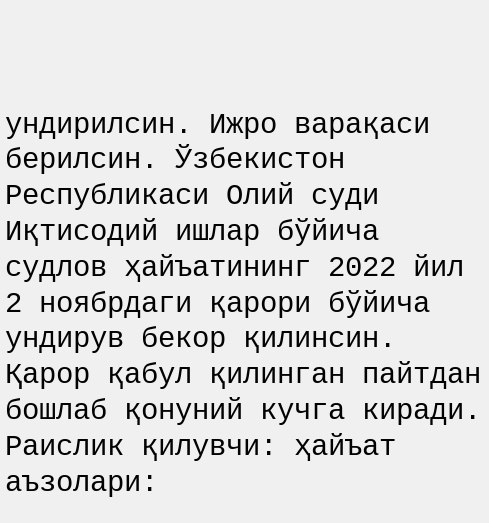ундирилсин. Ижро варақаси берилсин. Ўзбекистон Республикаси Олий суди Иқтисодий ишлар бўйича судлов ҳайъатининг 2022 йил 2 ноябрдаги қарори бўйича ундирув бекор қилинсин. Қарор қабул қилинган пайтдан бошлаб қонуний кучга киради. Раислик қилувчи: ҳайъат аъзолари: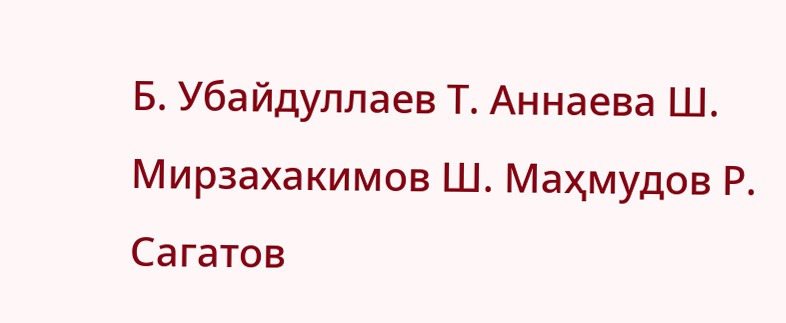Б. Убайдуллаев Т. Аннаева Ш. Мирзахакимов Ш. Маҳмудов Р. Сагатов